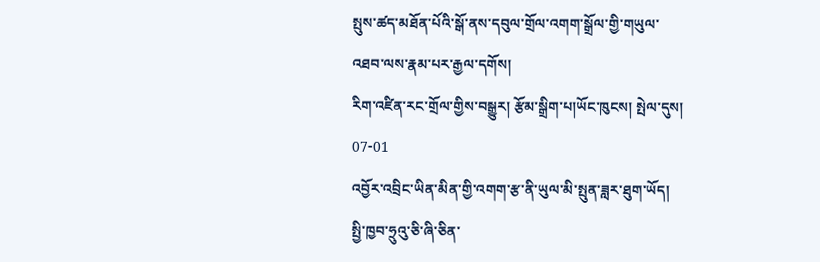སྤུས་ཚད་མཐོན་པོའི་སྒོ་ནས་དབུལ་གྲོལ་འགག་སྒྲོལ་གྱི་གཡུལ་འཐབ་ལས་རྣམ་པར་རྒྱལ་དགོས།
རིག་འཛིན་རང་གྲོལ་གྱིས་བསྒྱུར། རྩོམ་སྒྲིག་པ།ཡོང་ཁུངས། སྤེལ་དུས། 07-01
འབྱོར་འབྲིང་ཡིན་མིན་གྱི་འགག་རྩ་ནི་ཡུལ་མི་སྤུན་ཟླར་ཐུག་ཡོད། སྤྱི་ཁྱབ་ཧྲུའུ་ཅི་ཞི་ཅིན་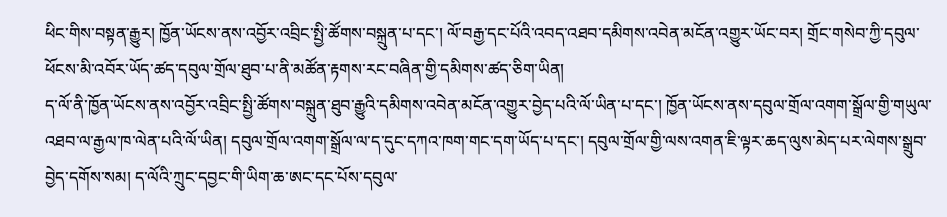ཕིང་གིས་བསྟན་རྒྱུར། ཁྱོན་ཡོངས་ནས་འབྱོར་འབྲིང་སྤྱི་ཚོགས་བསྐྲུན་པ་དང་། ལོ་བརྒྱ་དང་པོའི་འབད་འཐབ་དམིགས་འབེན་མངོན་འགྱུར་ཡོང་བར། གྲོང་གསེབ་ཀྱི་དབུལ་ཕོངས་མི་འབོར་ཡོད་ཚད་དབུལ་གྲོལ་ཐུབ་པ་ནི་མཚོན་རྟགས་རང་བཞིན་གྱི་དམིགས་ཚད་ཅིག་ཡིན།
ད་ལོ་ནི་ཁྱོན་ཡོངས་ནས་འབྱོར་འབྲིང་སྤྱི་ཚོགས་བསྐྲུན་ཐུབ་རྒྱུའི་དམིགས་འབེན་མངོན་འགྱུར་བྱེད་པའི་ལོ་ཡིན་པ་དང་། ཁྱོན་ཡོངས་ནས་དབུལ་གྲོལ་འགག་སྒྲོལ་གྱི་གཡུལ་འཐབ་ལ་རྒྱལ་ཁ་ལེན་པའི་ལོ་ཡིན། དབུལ་གྲོལ་འགག་སྒྲོལ་ལ་ད་དུང་དཀའ་ཁག་གང་དག་ཡོད་པ་དང་། དབུལ་གྲོལ་གྱི་ལས་འགན་ཇི་ལྟར་ཆད་ལུས་མེད་པར་ལེགས་སྒྲུབ་བྱེད་དགོས་སམ། ད་ལོའི་ཀྲུང་དབྱང་གི་ཡིག་ཆ་ཨང་དང་པོས་དབུལ་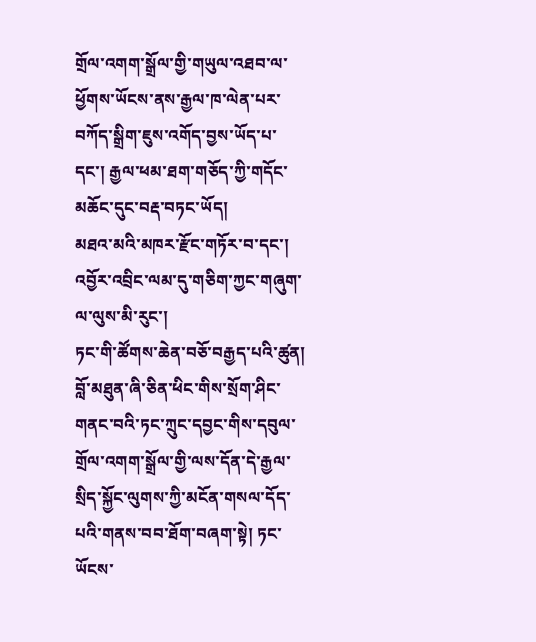གྲོལ་འགག་སྒྲོལ་གྱི་གཡུལ་འཐབ་ལ་ཕྱོགས་ཡོངས་ནས་རྒྱལ་ཁ་ལེན་པར་བཀོད་སྒྲིག་ཇུས་འགོད་བྱས་ཡོད་པ་དང་། རྒྱལ་ཕམ་ཐག་གཅོད་ཀྱི་གདོང་མཆོང་དུང་བརྡ་བཏང་ཡོད།
མཐའ་མའི་མཁར་རྫོང་གཏོར་བ་དང་། འབྱོར་འབྲིང་ལམ་དུ་གཅིག་ཀྱང་གཞུག་ལ་ལུས་མི་རུང་།
ཏང་གི་ཚོགས་ཆེན་བཅོ་བརྒྱད་པའི་ཚུན། བློ་མཐུན་ཞི་ཅིན་ཕིང་གིས་སྲོག་ཤིང་གནང་བའི་ཏང་ཀྲུང་དབྱང་གིས་དབུལ་གྲོལ་འགག་སྒྲོལ་གྱི་ལས་དོན་དེ་རྒྱལ་སྲིད་སྐྱོང་ལུགས་ཀྱི་མངོན་གསལ་དོད་པའི་གནས་བབ་ཐོག་བཞག་སྟེ། ཏང་ཡོངས་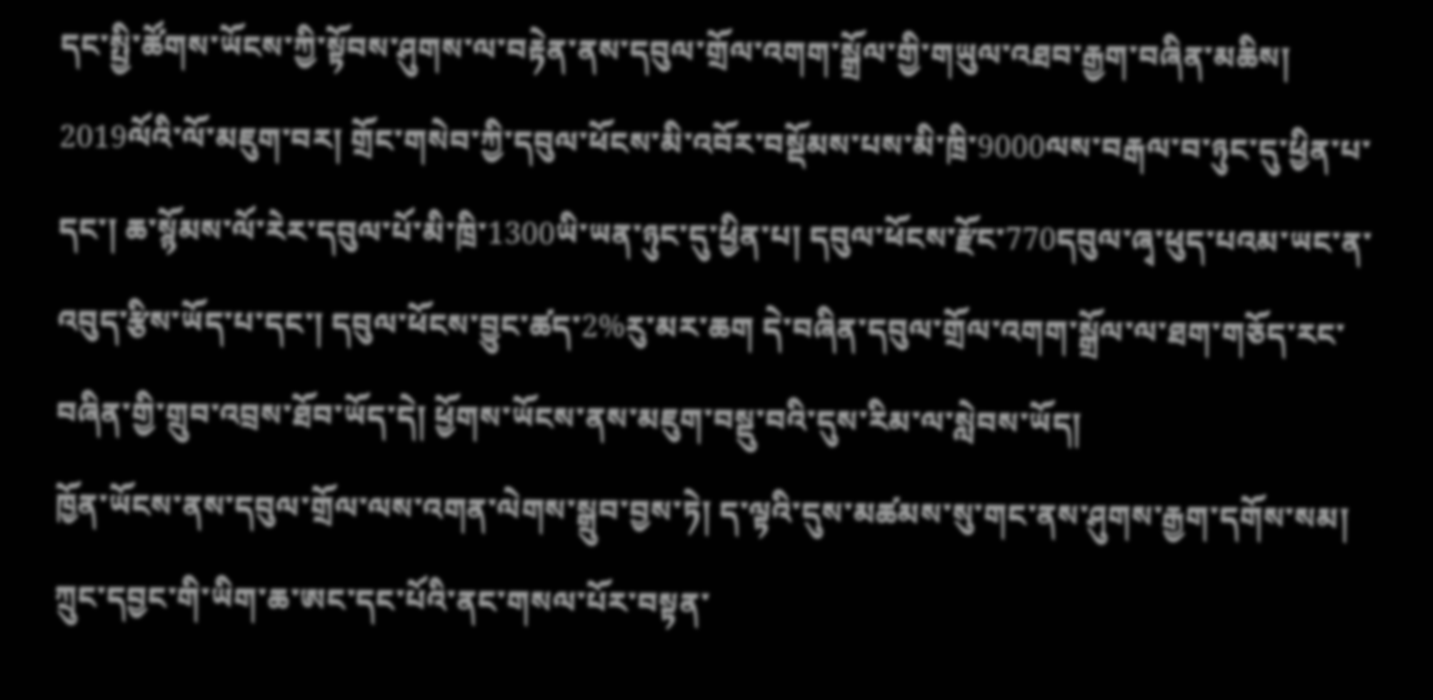དང་སྤྱི་ཚོགས་ཡོངས་ཀྱི་སྟོབས་ཤུགས་ལ་བརྟེན་ནས་དབུལ་གྲོལ་འགག་སྒྲོལ་གྱི་གཡུལ་འཐབ་རྒྱག་བཞིན་མཆིས། 2019ལོའི་ལོ་མཇུག་བར། གྲོང་གསེབ་ཀྱི་དབུལ་ཕོངས་མི་འབོར་བསྡོམས་པས་མི་ཁྲི་9000ལས་བརྒལ་བ་ཉུང་དུ་ཕྱིན་པ་དང་། ཆ་སྙོམས་ལོ་རེར་དབུལ་པོ་མི་ཁྲི་1300ཡི་ཡན་ཉུང་དུ་ཕྱིན་པ། དབུལ་ཕོངས་རྫོང་770དབུལ་ཞྭ་ཕུད་པའམ་ཡང་ན་འབུད་རྩིས་ཡོད་པ་དང་། དབུལ་ཕོངས་བྱུང་ཚད་2%རུ་མར་ཆག དེ་བཞིན་དབུལ་གྲོལ་འགག་སྒྲོལ་ལ་ཐག་གཅོད་རང་བཞིན་གྱི་གྲུབ་འབྲས་ཐོབ་ཡོད་དེ། ཕྱོགས་ཡོངས་ནས་མཇུག་བསྡུ་བའི་དུས་རིམ་ལ་སླེབས་ཡོད།
ཁྱོན་ཡོངས་ནས་དབུལ་གྲོལ་ལས་འགན་ལེགས་སྒྲུབ་བྱས་ཏེ། ད་ལྟའི་དུས་མཚམས་སུ་གང་ནས་ཤུགས་རྒྱག་དགོས་སམ།
ཀྲུང་དབྱང་གི་ཡིག་ཆ་ཨང་དང་པོའི་ནང་གསལ་པོར་བསྟན་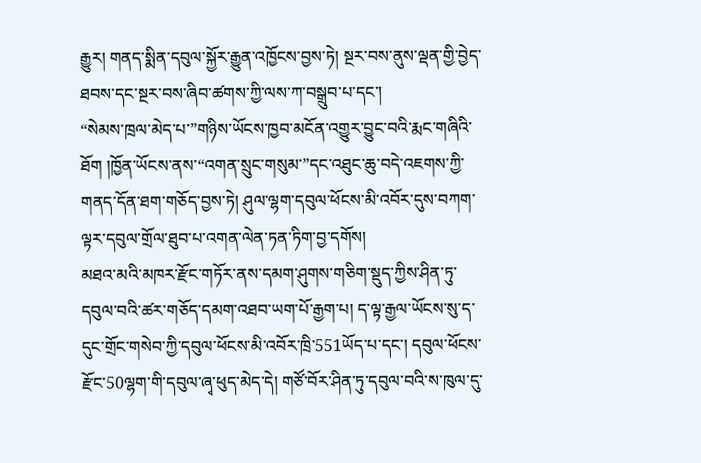རྒྱུར། གནད་སྨིན་དབུལ་སྐྱོར་རྒྱུན་འཁྱོངས་བྱས་ཏེ། སྔར་བས་ནུས་ལྡན་གྱི་བྱེད་ཐབས་དང་སྔར་བས་ཞིབ་ཚགས་ཀྱི་ལས་ཀ་བསྒྲུབ་པ་དང་།
“སེམས་ཁྲལ་མེད་པ་”གཉིས་ཡོངས་ཁྱབ་མངོན་འགྱུར་བྱུང་བའི་རྨང་གཞིའི་ཐོག །ཁྱོན་ཡོངས་ནས་“འགན་སྲུང་གསུམ་”དང་འཐུང་ཆུ་བདེ་འཇགས་ཀྱི་གནད་དོན་ཐག་གཅོད་བྱས་ཏེ། ཤུལ་ལྷག་དབུལ་ཕོངས་མི་འབོར་དུས་བཀག་ལྟར་དབུལ་གྲོལ་ཐུབ་པ་འགན་ལེན་ཏན་ཏིག་བྱ་དགོས།
མཐའ་མའི་མཁར་རྫོང་གཏོར་ནས་དམག་ཤུགས་གཅིག་སྡུད་ཀྱིས་ཤིན་ཏུ་དབུལ་བའི་ཚར་གཅོད་དམག་འཐབ་ཡག་པོ་རྒྱག་པ། ད་ལྟ་རྒྱལ་ཡོངས་སུ་ད་དུང་གྲོང་གསེབ་ཀྱི་དབུལ་ཕོངས་མི་འབོར་ཁྲི་551ཡོད་པ་དང་། དབུལ་ཕོངས་རྫོང་50ལྷག་གི་དབུལ་ཞྭ་ཕུད་མེད་དེ། གཙོ་བོར་ཤིན་ཏུ་དབུལ་བའི་ས་ཁུལ་དུ་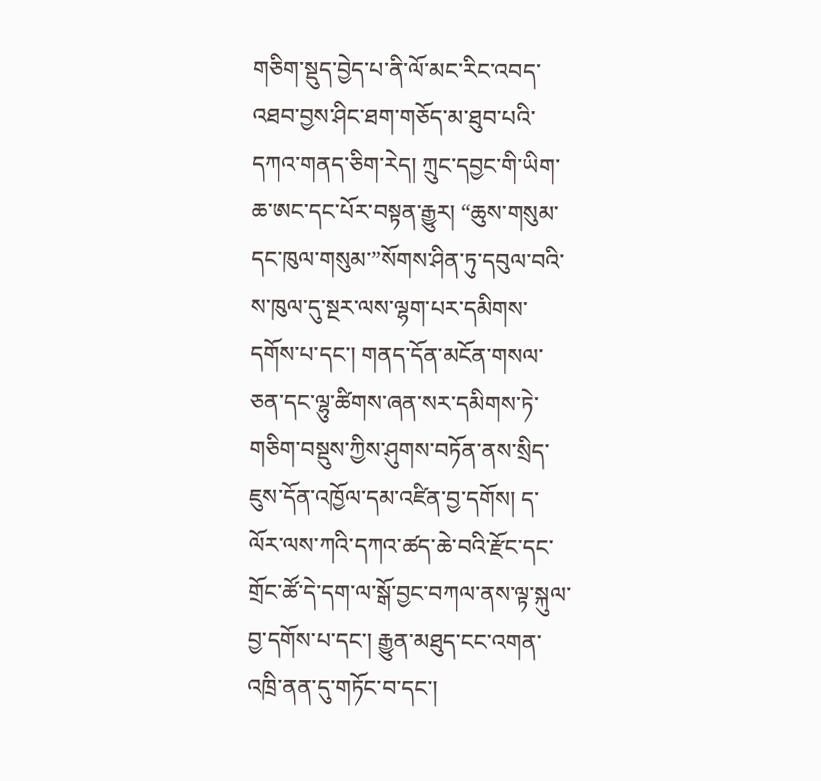གཅིག་སྡུད་བྱེད་པ་ནི་ལོ་མང་རིང་འབད་འཐབ་བྱས་ཤིང་ཐག་གཅོད་མ་ཐུབ་པའི་དཀའ་གནད་ཅིག་རེད། ཀྲུང་དབྱང་གི་ཡིག་ཆ་ཨང་དང་པོར་བསྟན་རྒྱུར། “ཆུས་གསུམ་དང་ཁུལ་གསུམ་”སོགས་ཤིན་ཏུ་དབུལ་བའི་ས་ཁུལ་དུ་སྔར་ལས་ལྷག་པར་དམིགས་དགོས་པ་དང་། གནད་དོན་མངོན་གསལ་ཅན་དང་ལྷུ་ཚིགས་ཞན་སར་དམིགས་ཏེ་གཅིག་བསྡུས་ཀྱིས་ཤུགས་བཏོན་ནས་སྲིད་ཇུས་དོན་འཁྱོལ་དམ་འཛིན་བྱ་དགོས། ད་ལོར་ལས་ཀའི་དཀའ་ཚད་ཆེ་བའི་རྫོང་དང་གྲོང་ཚོ་དེ་དག་ལ་སྒོ་བྱང་བཀལ་ནས་ལྟ་སྐུལ་བྱ་དགོས་པ་དང་། རྒྱུན་མཐུད་ངང་འགན་འཁྲི་ནན་དུ་གཏོང་བ་དང་།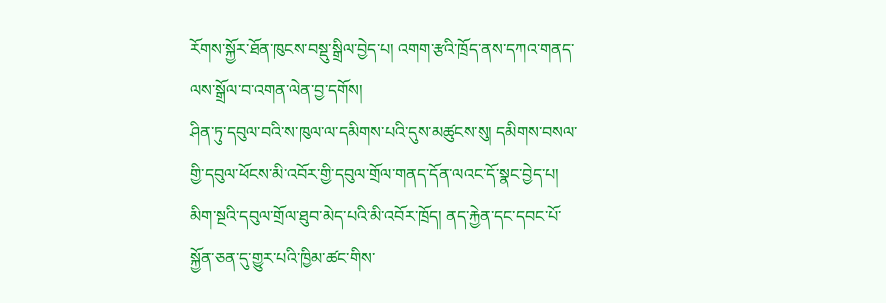རོགས་སྐྱོར་ཐོན་ཁུངས་བསྡུ་སྒྲིལ་བྱེད་པ། འགག་རྩའི་ཁྲོད་ནས་དཀའ་གནད་ལས་སྒྲོལ་བ་འགན་ལེན་བྱ་དགོས།
ཤིན་ཏུ་དབུལ་བའི་ས་ཁུལ་ལ་དམིགས་པའི་དུས་མཚུངས་སུ། དམིགས་བསལ་གྱི་དབུལ་ཕོངས་མི་འབོར་གྱི་དབུལ་གྲོལ་གནད་དོན་ལའང་དོ་སྣང་བྱེད་པ། མིག་སྔའི་དབུལ་གྲོལ་ཐུབ་མེད་པའི་མི་འབོར་ཁྲོད། ནད་རྐྱེན་དང་དབང་པོ་སྐྱོན་ཅན་དུ་གྱུར་པའི་ཁྱིམ་ཚང་གིས་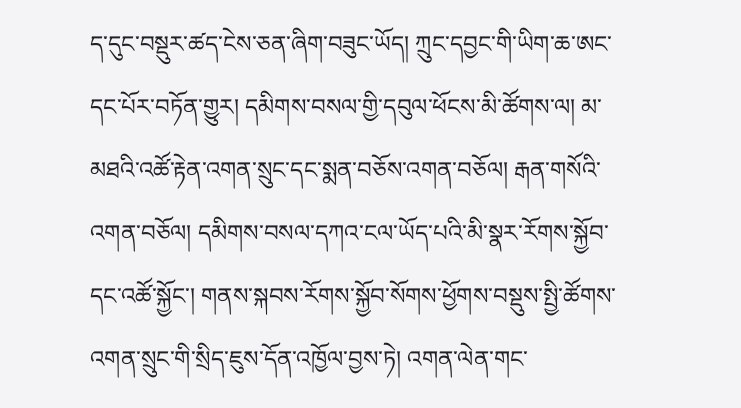ད་དུང་བསྡུར་ཚད་ངེས་ཅན་ཞིག་བཟུང་ཡོད། ཀྲུང་དབྱང་གི་ཡིག་ཆ་ཨང་དང་པོར་བཏོན་གྱུར། དམིགས་བསལ་གྱི་དབུལ་ཕོངས་མི་ཚོགས་ལ། མ་མཐའི་འཚོ་རྟེན་འགན་སྲུང་དང་སྨན་བཅོས་འགན་བཅོལ། རྒན་གསོའི་འགན་བཅོལ། དམིགས་བསལ་དཀའ་ངལ་ཡོད་པའི་མི་སྣར་རོགས་སྐྱོབ་དང་འཚོ་སྐྱོང་། གནས་སྐབས་རོགས་སྐྱོབ་སོགས་ཕྱོགས་བསྡུས་སྤྱི་ཚོགས་འགན་སྲུང་གི་སྲིད་ཇུས་དོན་འཁྱོལ་བྱས་ཏེ། འགན་ལེན་གང་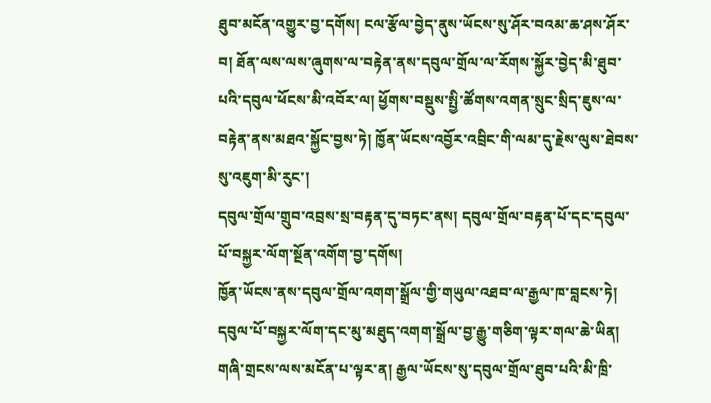ཐུབ་མངོན་འགྱུར་བྱ་དགོས། ངལ་རྩོལ་བྱེད་ནུས་ཡོངས་སུ་ཤོར་བའམ་ཆ་ཤས་ཤོར་བ། ཐོན་ལས་ལས་ཞུགས་ལ་བརྟེན་ནས་དབུལ་གྲོལ་ལ་རོགས་སྐྱོར་བྱེད་མི་ཐུབ་པའི་དབུལ་ཕོངས་མི་འབོར་ལ། ཕྱོགས་བསྡུས་སྤྱི་ཚོགས་འགན་སྲུང་སྲིད་ཇུས་ལ་བརྟེན་ནས་མཐའ་སྐྱོང་བྱས་ཏེ། ཁྱོན་ཡོངས་འབྱོར་འབྲིང་གི་ལམ་དུ་རྗེས་ལུས་ཐེབས་སུ་འཇུག་མི་རུང་།
དབུལ་གྲོལ་གྲུབ་འབྲས་སྲ་བརྟན་དུ་བཏང་ནས། དབུལ་གྲོལ་བརྟན་པོ་དང་དབུལ་པོ་བསྐྱར་ལོག་སྔོན་འགོག་བྱ་དགོས།
ཁྱོན་ཡོངས་ནས་དབུལ་གྲོལ་འགག་སྒྲོལ་གྱི་གཡུལ་འཐབ་ལ་རྒྱལ་ཁ་བླངས་ཏེ། དབུལ་པོ་བསྐྱར་ལོག་དང་མུ་མཐུད་འགག་སྒྲོལ་བྱ་རྒྱུ་གཅིག་ལྟར་གལ་ཆེ་ཡིན། གཞི་གྲངས་ལས་མངོན་པ་ལྟར་ན། རྒྱལ་ཡོངས་སུ་དབུལ་གྲོལ་ཐུབ་པའི་མི་ཁྲི་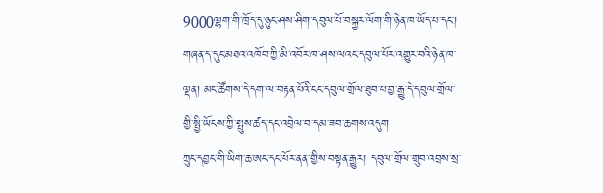9000ལྷག་གི་ཁྲོད་དུ་ཉུང་ཤས་ཤིག་དབུལ་པོ་བསྐྱར་ལོག་གི་ཉེན་ཁ་ཡོད་པ་དང་། གཞན་ད་དུང་མཐའ་འཁོབ་ཀྱི་མི་འབོར་ཁ་ཤས་ལའང་དབུལ་པོར་འགྱུར་བའི་ཉེན་ཁ་ལྡན། མང་ཚོགས་དེ་དག་ལ་བརྟན་པོའི་ངང་དབུལ་གྲོལ་ཐུབ་པ་བྱ་རྒྱུ་དེ་དབུལ་གྲོལ་གྱི་སྤྱི་ཡོངས་ཀྱི་སྤུས་ཚད་དང་འབྲེལ་བ་དམ་ཟབ་ཆགས་འདུག
ཀྲུང་དབྱང་གི་ཡིག་ཆ་ཨང་དང་པོར་ནན་གྱིས་བསྟན་རྒྱུར། དབུལ་གྲོལ་གྲུབ་འབྲས་སྲ་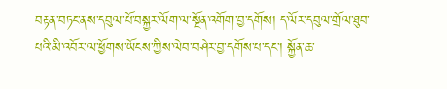བརྟན་བཏང་ནས་དབུལ་པོ་བསྐྱར་ལོག་ལ་སྔོན་འགོག་བྱ་དགོས། ད་ལོར་དབུལ་གྲོལ་ཐུབ་པའི་མི་འབོར་ལ་ཕྱོགས་ཡོངས་ཀྱིས་ལེབ་བཤེར་བྱ་དགོས་པ་དང་། སྐྱོན་ཆ་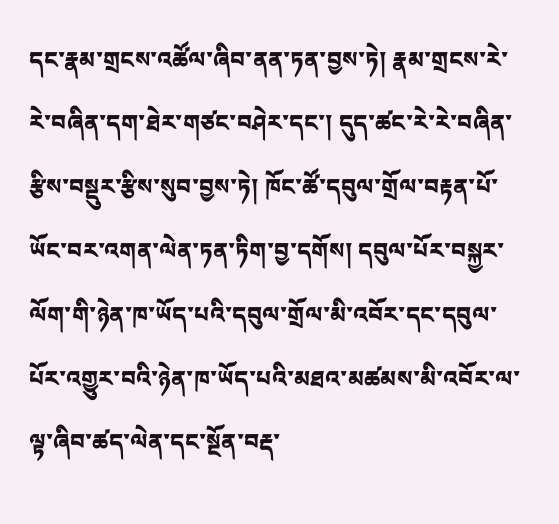དང་རྣམ་གྲངས་འཚོལ་ཞིབ་ནན་ཏན་བྱས་ཏེ། རྣམ་གྲངས་རེ་རེ་བཞིན་དག་ཐེར་གཙང་བཤེར་དང་། དུད་ཚང་རེ་རེ་བཞིན་རྩིས་བསྡུར་རྩིས་སུབ་བྱས་ཏེ། ཁོང་ཚོ་དབུལ་གྲོལ་བརྟན་པོ་ཡོང་བར་འགན་ལེན་ཏན་ཏིག་བྱ་དགོས། དབུལ་པོར་བསྐྱར་ལོག་གི་ཉེན་ཁ་ཡོད་པའི་དབུལ་གྲོལ་མི་འབོར་དང་དབུལ་པོར་འགྱུར་བའི་ཉེན་ཁ་ཡོད་པའི་མཐའ་མཚམས་མི་འབོར་ལ་ལྟ་ཞིབ་ཚད་ལེན་དང་སྔོན་བརྡ་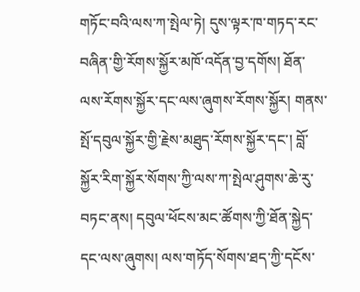གཏོང་བའི་ལས་ཀ་སྤེལ་ཏེ། དུས་ལྟར་ཁ་གཏད་རང་བཞིན་གྱི་རོགས་སྐྱོར་མཁོ་འདོན་བྱ་དགོས། ཐོན་ལས་རོགས་སྐྱོར་དང་ལས་ཞུགས་རོགས་སྐྱོར། གནས་སྤོ་དབུལ་སྐྱོར་གྱི་རྗེས་མཐུད་རོགས་སྐྱོར་དང་། བློ་སྐྱོར་རིག་སྐྱོར་སོགས་ཀྱི་ལས་ཀ་སྤེལ་ཤུགས་ཆེ་རུ་བཏང་ནས། དབུལ་ཕོངས་མང་ཚོགས་ཀྱི་ཐོན་སྐྱེད་དང་ལས་ཞུགས། ལས་གཏོད་སོགས་ཐད་ཀྱི་དངོས་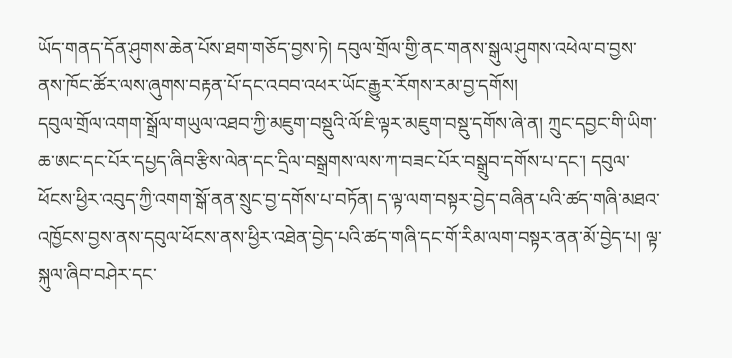ཡོད་གནད་དོན་ཤུགས་ཆེན་པོས་ཐག་གཅོད་བྱས་ཏེ། དབུལ་གྲོལ་གྱི་ནང་གནས་སྒུལ་ཤུགས་འཕེལ་བ་བྱས་ནས་ཁོང་ཚོར་ལས་ཞུགས་བརྟན་པོ་དང་འབབ་འཕར་ཡོང་རྒྱུར་རོགས་རམ་བྱ་དགོས།
དབུལ་གྲོལ་འགག་སྒྲོལ་གཡུལ་འཐབ་ཀྱི་མཇུག་བསྡུའི་ལོ་ཇི་ལྟར་མཇུག་བསྡུ་དགོས་ཞེ་ན། ཀྲུང་དབྱང་གི་ཡིག་ཆ་ཨང་དང་པོར་དཔྱད་ཞིབ་རྩིས་ལེན་དང་དྲིལ་བསྒྲགས་ལས་ཀ་བཟང་པོར་བསྒྲུབ་དགོས་པ་དང་། དབུལ་ཕོངས་ཕྱིར་འབུད་ཀྱི་འགག་སྒོ་ནན་སྲུང་བྱ་དགོས་པ་བཏོན། ད་ལྟ་ལག་བསྟར་བྱེད་བཞིན་པའི་ཚད་གཞི་མཐའ་འཁྱོངས་བྱས་ནས་དབུལ་ཕོངས་ནས་ཕྱིར་འཐེན་བྱེད་པའི་ཚད་གཞི་དང་གོ་རིམ་ལག་བསྟར་ནན་མོ་བྱེད་པ། ལྟ་སྐུལ་ཞིབ་བཤེར་དང་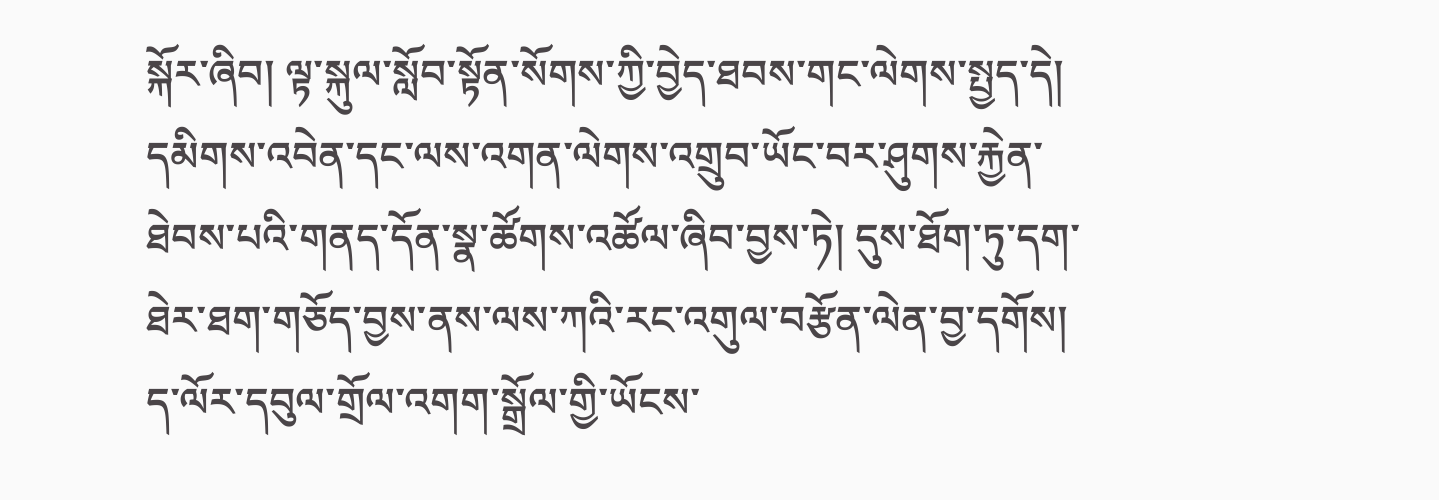སྐོར་ཞིབ། ལྟ་སྐུལ་སློབ་སྟོན་སོགས་ཀྱི་བྱེད་ཐབས་གང་ལེགས་སྤྱད་དེ། དམིགས་འབེན་དང་ལས་འགན་ལེགས་འགྲུབ་ཡོང་བར་ཤུགས་རྐྱེན་ཐེབས་པའི་གནད་དོན་སྣ་ཚོགས་འཚོལ་ཞིབ་བྱས་ཏེ། དུས་ཐོག་ཏུ་དག་ཐེར་ཐག་གཅོད་བྱས་ནས་ལས་ཀའི་རང་འགུལ་བརྩོན་ལེན་བྱ་དགོས། ད་ལོར་དབུལ་གྲོལ་འགག་སྒྲོལ་གྱི་ཡོངས་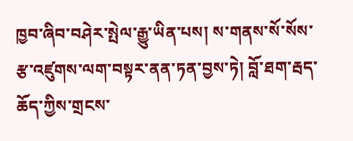ཁྱབ་ཞིབ་བཤེར་སྤེལ་རྒྱུ་ཡིན་པས། ས་གནས་སོ་སོས་རྩ་འཛུགས་ལག་བསྟར་ནན་ཏན་བྱས་ཏེ། བློ་ཐག་རྦད་ཆོད་ཀྱིས་གྲངས་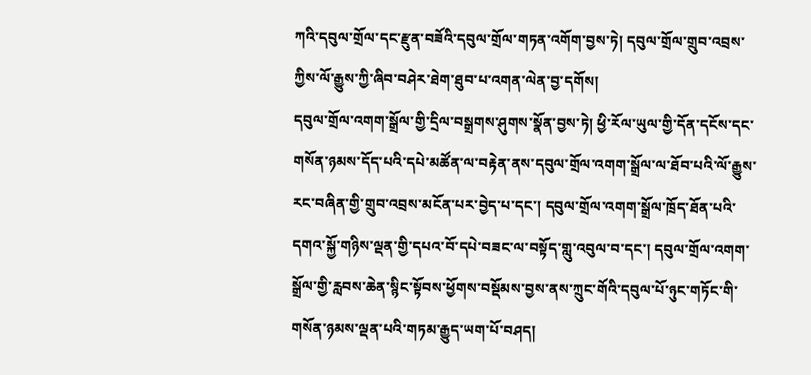ཀའི་དབུལ་གྲོལ་དང་རྫུན་བཟོའི་དབུལ་གྲོལ་གཏན་འགོག་བྱས་ཏེ། དབུལ་གྲོལ་གྲུབ་འབྲས་ཀྱིས་ལོ་རྒྱུས་ཀྱི་ཞིབ་བཤེར་ཐེག་ཐུབ་པ་འགན་ལེན་བྱ་དགོས།
དབུལ་གྲོལ་འགག་སྒྲོལ་གྱི་དྲིལ་བསྒྲགས་ཤུགས་སྣོན་བྱས་ཏེ། ཕྱི་རོལ་ཡུལ་གྱི་དོན་དངོས་དང་གསོན་ཉམས་དོད་པའི་དཔེ་མཚོན་ལ་བརྟེན་ནས་དབུལ་གྲོལ་འགག་སྒྲོལ་ལ་ཐོབ་པའི་ལོ་རྒྱུས་རང་བཞིན་གྱི་གྲུབ་འབྲས་མངོན་པར་བྱེད་པ་དང་། དབུལ་གྲོལ་འགག་སྒྲོལ་ཁྲོད་ཐོན་པའི་དགའ་སྐྱོ་གཉིས་ལྡན་གྱི་དཔའ་བོ་དཔེ་བཟང་ལ་བསྟོད་གླུ་འབུལ་བ་དང་། དབུལ་གྲོལ་འགག་སྒྲོལ་གྱི་རླབས་ཆེན་སྙིང་སྟོབས་ཕྱོགས་བསྡོམས་བྱས་ནས་ཀྲུང་གོའི་དབུལ་པོ་ཉུང་གཏོང་གི་གསོན་ཉམས་ལྡན་པའི་གཏམ་རྒྱུད་ཡག་པོ་བཤད།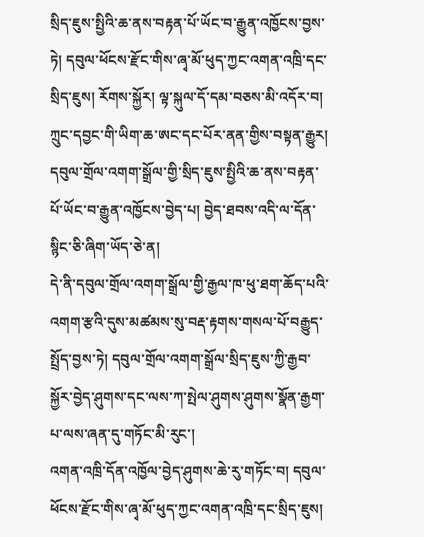སྲིད་ཇུས་སྤྱིའི་ཆ་ནས་བརྟན་པོ་ཡོང་བ་རྒྱུན་འཁྱོངས་བྱས་ཏེ། དབུལ་ཕོངས་རྫོང་གིས་ཞྭ་མོ་ཕུད་ཀྱང་འགན་འཁྲི་དང་སྲིད་ཇུས། རོགས་སྐྱོར། ལྟ་སྐུལ་དོ་དམ་བཅས་མི་འདོར་བ།
ཀྲུང་དབྱང་གི་ཡིག་ཆ་ཨང་དང་པོར་ནན་གྱིས་བསྟན་རྒྱུར། དབུལ་གྲོལ་འགག་སྒྲོལ་གྱི་སྲིད་ཇུས་སྤྱིའི་ཆ་ནས་བརྟན་པོ་ཡོང་བ་རྒྱུན་འཁྱོངས་བྱེད་པ། བྱེད་ཐབས་འདི་ལ་དོན་སྙིང་ཅི་ཞིག་ཡོད་ཅེ་ན།
དེ་ནི་དབུལ་གྲོལ་འགག་སྒྲོལ་གྱི་རྒྱལ་ཁ་ཕུ་ཐག་ཆོད་པའི་འགག་རྩའི་དུས་མཚམས་སུ་བརྡ་རྟགས་གསལ་པོ་བརྒྱུད་སྤྲོད་བྱས་ཏེ། དབུལ་གྲོལ་འགག་སྒྲོལ་སྲིད་ཇུས་ཀྱི་རྒྱབ་སྐྱོར་བྱེད་ཤུགས་དང་ལས་ཀ་སྤེལ་ཤུགས་ཤུགས་སྣོན་རྒྱག་པ་ལས་ཞན་དུ་གཏོང་མི་རུང་།
འགན་འཁྲི་དོན་འཁྱོལ་བྱེད་ཤུགས་ཆེ་རུ་གཏོང་བ། དབུལ་ཕོངས་རྫོང་གིས་ཞྭ་མོ་ཕུད་ཀྱང་འགན་འཁྲི་དང་སྲིད་ཇུས།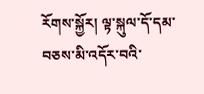རོགས་སྐྱོར། ལྟ་སྐུལ་དོ་དམ་བཅས་མི་འདོར་བའི་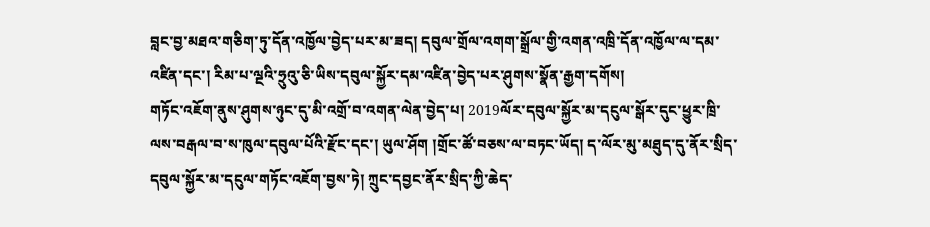བླང་བྱ་མཐའ་གཅིག་ཏུ་དོན་འཁྱོལ་བྱེད་པར་མ་ཟད། དབུལ་གྲོལ་འགག་སྒྲོལ་གྱི་འགན་འཁྲི་དོན་འཁྱོལ་ལ་དམ་འཛིན་དང་། རིམ་པ་ལྔའི་ཧྲུའུ་ཅི་ཡིས་དབུལ་སྐྱོར་དམ་འཛིན་བྱེད་པར་ཤུགས་སྣོན་རྒྱག་དགོས།
གཏོང་འཇོག་ནུས་ཤུགས་ཉུང་དུ་མི་འགྲོ་བ་འགན་ལེན་བྱེད་པ། 2019ལོར་དབུལ་སྐྱོར་མ་དངུལ་སྒོར་དུང་ཕྱུར་ཁྲི་ལས་བརྒལ་བ་ས་ཁུལ་དབུལ་པོའི་རྫོང་དང་། ཡུལ་ཤོག །གྲོང་ཚོ་བཅས་ལ་བཏང་ཡོད། ད་ལོར་མུ་མཐུད་དུ་ནོར་སྲིད་དབུལ་སྐྱོར་མ་དངུལ་གཏོང་འཇོག་བྱས་ཏེ། ཀྲུང་དབྱང་ནོར་སྲིད་ཀྱི་ཆེད་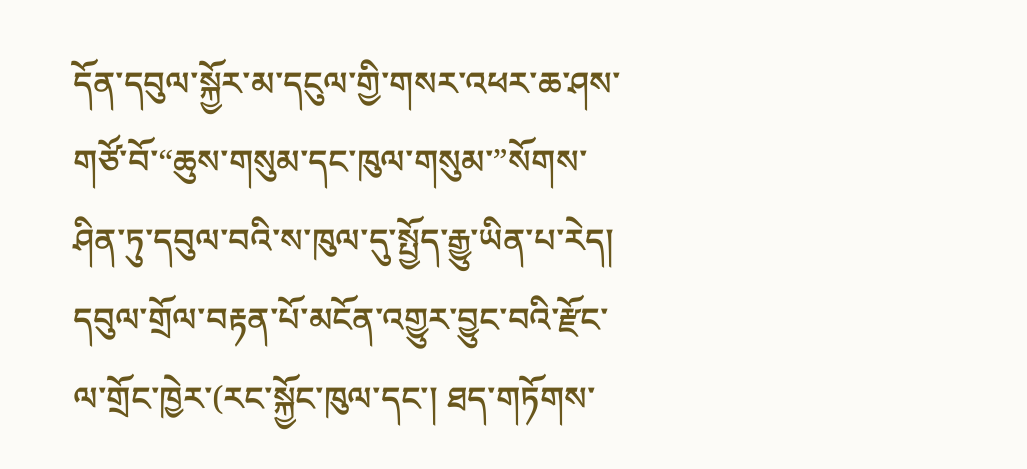དོན་དབུལ་སྐྱོར་མ་དངུལ་གྱི་གསར་འཕར་ཆ་ཤས་གཙོ་བོ་“ཆུས་གསུམ་དང་ཁུལ་གསུམ་”སོགས་ཤིན་ཏུ་དབུལ་བའི་ས་ཁུལ་དུ་སྤྱོད་རྒྱུ་ཡིན་པ་རེད། དབུལ་གྲོལ་བརྟན་པོ་མངོན་འགྱུར་བྱུང་བའི་རྫོང་ལ་གྲོང་ཁྱེར་(རང་སྐྱོང་ཁུལ་དང་། ཐད་གཏོགས་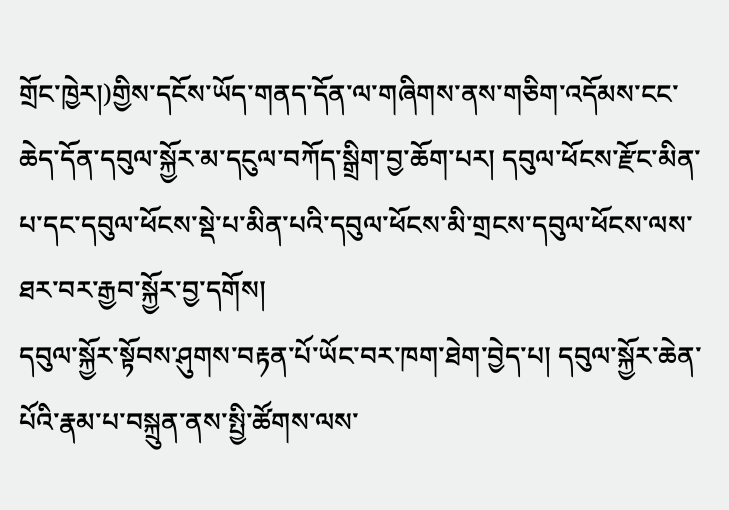གྲོང་ཁྱེར།)གྱིས་དངོས་ཡོད་གནད་དོན་ལ་གཞིགས་ནས་གཅིག་འདོམས་ངང་ཆེད་དོན་དབུལ་སྐྱོར་མ་དངུལ་བཀོད་སྒྲིག་བྱ་ཆོག་པར། དབུལ་ཕོངས་རྫོང་མིན་པ་དང་དབུལ་ཕོངས་སྡེ་པ་མིན་པའི་དབུལ་ཕོངས་མི་གྲངས་དབུལ་ཕོངས་ལས་ཐར་བར་རྒྱབ་སྐྱོར་བྱ་དགོས།
དབུལ་སྐྱོར་སྟོབས་ཤུགས་བརྟན་པོ་ཡོང་བར་ཁག་ཐེག་བྱེད་པ། དབུལ་སྐྱོར་ཆེན་པོའི་རྣམ་པ་བསྐྲུན་ནས་སྤྱི་ཚོགས་ལས་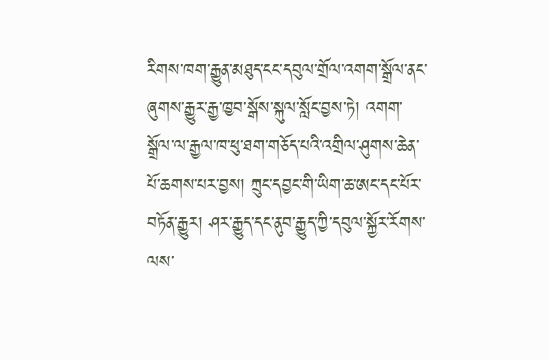རིགས་ཁག་རྒྱུན་མཐུད་ངང་དབུལ་གྲོལ་འགག་སྒྲོལ་ནང་ཞུགས་རྒྱུར་རྒྱ་ཁྱབ་སྒོས་སྐུལ་སློང་བྱས་ཏེ། འགག་སྒྲོལ་ལ་རྒྱལ་ཁ་ཕུ་ཐག་གཅོད་པའི་འགྲིལ་ཤུགས་ཆེན་པོ་ཆགས་པར་བྱས། ཀྲུང་དབྱང་གི་ཡིག་ཆ་ཨང་དང་པོར་བཏོན་རྒྱུར། ཤར་རྒྱུད་དང་ནུབ་རྒྱུད་ཀྱི་དབུལ་སྐྱོར་རོགས་ལས་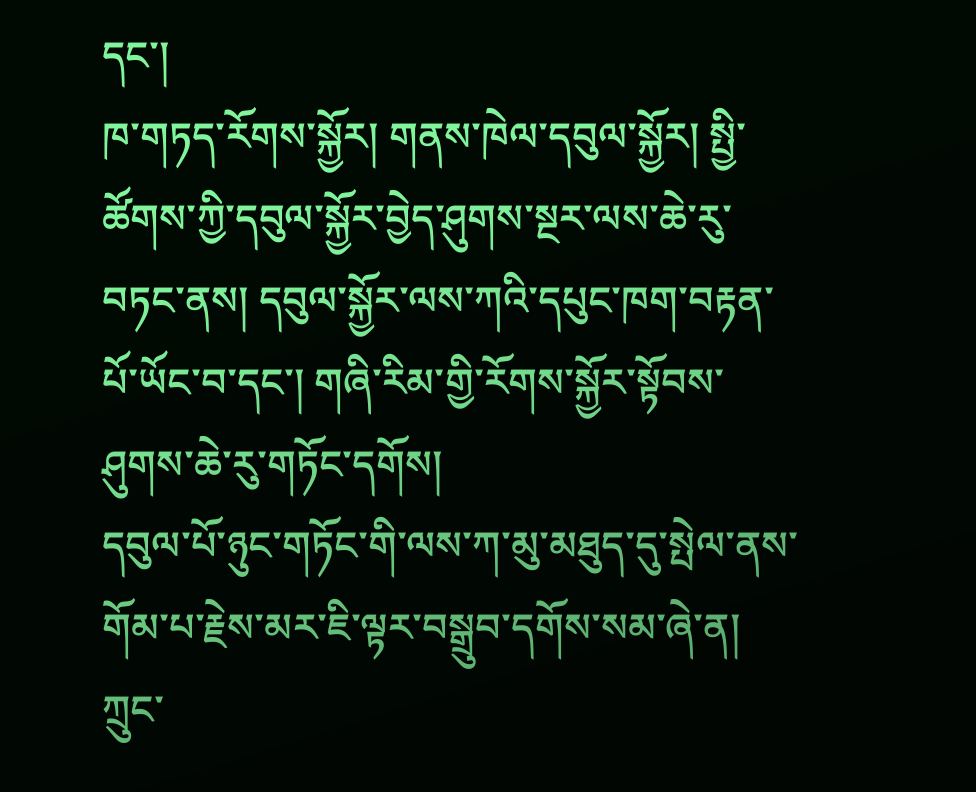དང་།
ཁ་གཏད་རོགས་སྐྱོར། གནས་ཁེལ་དབུལ་སྐྱོར། སྤྱི་ཚོགས་ཀྱི་དབུལ་སྐྱོར་བྱེད་ཤུགས་སྔར་ལས་ཆེ་རུ་བཏང་ནས། དབུལ་སྐྱོར་ལས་ཀའི་དཔུང་ཁག་བརྟན་པོ་ཡོང་བ་དང་། གཞི་རིམ་གྱི་རོགས་སྐྱོར་སྟོབས་ཤུགས་ཆེ་རུ་གཏོང་དགོས།
དབུལ་པོ་ཉུང་གཏོང་གི་ལས་ཀ་མུ་མཐུད་དུ་སྤེལ་ནས་གོམ་པ་རྗེས་མར་ཇི་ལྟར་བསྒྲུབ་དགོས་སམ་ཞེ་ན། ཀྲུང་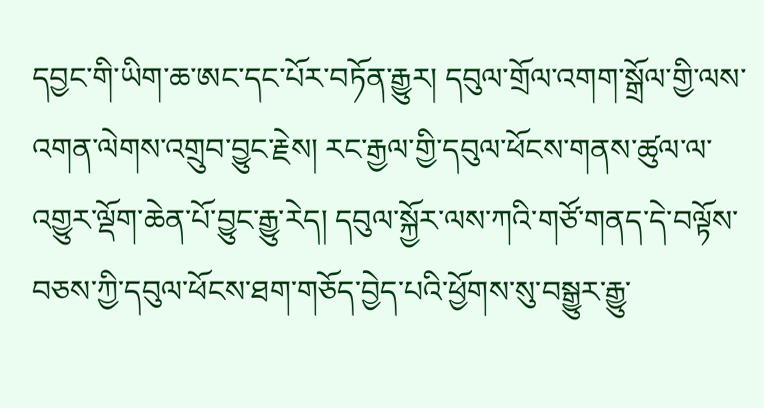དབྱང་གི་ཡིག་ཆ་ཨང་དང་པོར་བཏོན་རྒྱུར། དབུལ་གྲོལ་འགག་སྒྲོལ་གྱི་ལས་འགན་ལེགས་འགྲུབ་བྱུང་རྗེས། རང་རྒྱལ་གྱི་དབུལ་ཕོངས་གནས་ཚུལ་ལ་འགྱུར་ལྡོག་ཆེན་པོ་བྱུང་རྒྱུ་རེད། དབུལ་སྐྱོར་ལས་ཀའི་གཙོ་གནད་དེ་བལྟོས་བཅས་ཀྱི་དབུལ་ཕོངས་ཐག་གཅོད་བྱེད་པའི་ཕྱོགས་སུ་བསྒྱུར་རྒྱུ་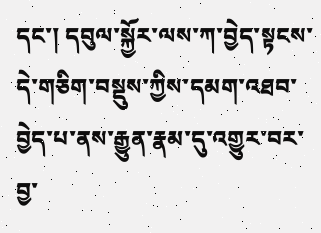དང་། དབུལ་སྐྱོར་ལས་ཀ་བྱེད་སྟངས་དེ་གཅིག་བསྡུས་ཀྱིས་དམག་འཐབ་བྱེད་པ་ནས་རྒྱུན་རྣམ་དུ་འགྱུར་བར་བྱ་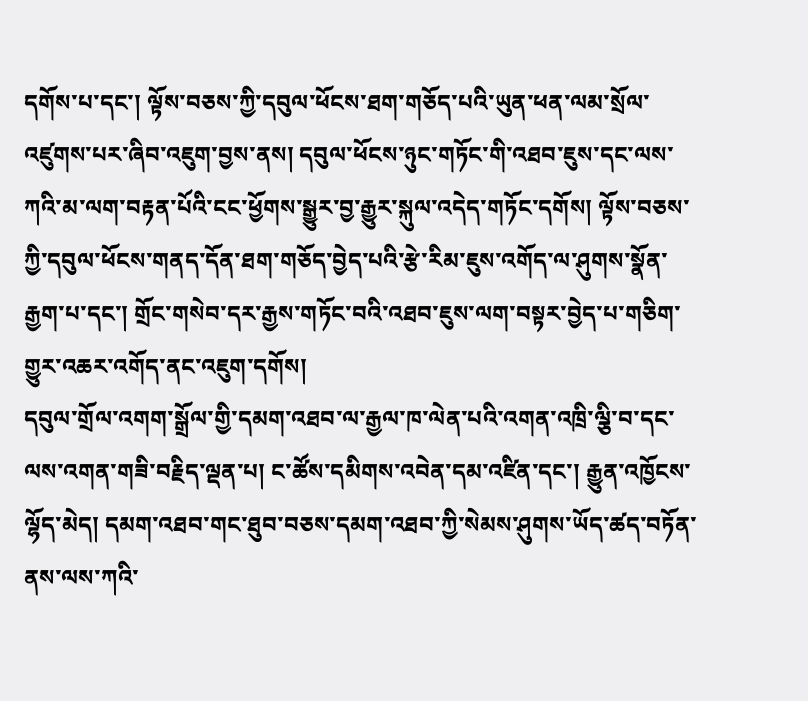དགོས་པ་དང་། ལྟོས་བཅས་ཀྱི་དབུལ་ཕོངས་ཐག་གཅོད་པའི་ཡུན་ཕན་ལམ་སྲོལ་འཛུགས་པར་ཞིབ་འཇུག་བྱས་ནས། དབུལ་ཕོངས་ཉུང་གཏོང་གི་འཐབ་ཇུས་དང་ལས་ཀའི་མ་ལག་བརྟན་པོའི་ངང་ཕྱོགས་སྒྱུར་བྱ་རྒྱུར་སྐུལ་འདེད་གཏོང་དགོས། ལྟོས་བཅས་ཀྱི་དབུལ་ཕོངས་གནད་དོན་ཐག་གཅོད་བྱེད་པའི་རྩེ་རིམ་ཇུས་འགོད་ལ་ཤུགས་སྣོན་རྒྱག་པ་དང་། གྲོང་གསེབ་དར་རྒྱས་གཏོང་བའི་འཐབ་ཇུས་ལག་བསྟར་བྱེད་པ་གཅིག་གྱུར་འཆར་འགོད་ནང་འཇུག་དགོས།
དབུལ་གྲོལ་འགག་སྒྲོལ་གྱི་དམག་འཐབ་ལ་རྒྱལ་ཁ་ལེན་པའི་འགན་འཁྲི་ལྕི་བ་དང་ལས་འགན་གཟི་བརྗིད་ལྡན་པ། ང་ཚོས་དམིགས་འབེན་དམ་འཛིན་དང་། རྒྱུན་འཁྱོངས་ལྷོད་མེད། དམག་འཐབ་གང་ཐུབ་བཅས་དམག་འཐབ་ཀྱི་སེམས་ཤུགས་ཡོད་ཚད་བཏོན་ནས་ལས་ཀའི་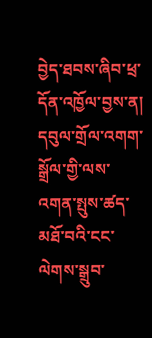བྱེད་ཐབས་ཞིབ་ཕྲ་དོན་འཁྱོལ་བྱས་ན། དབུལ་གྲོལ་འགག་སྒྲོལ་གྱི་ལས་འགན་སྤུས་ཚད་མཐོ་བའི་ངང་ལེགས་སྒྲུབ་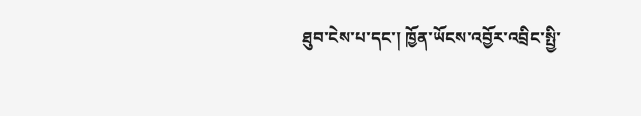ཐུབ་ངེས་པ་དང་། ཁྱོན་ཡོངས་འབྱོར་འབྲིང་སྤྱི་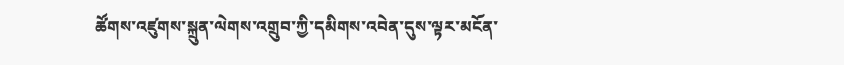ཚོགས་འཛུགས་སྐྲུན་ལེགས་འགྲུབ་ཀྱི་དམིགས་འབེན་དུས་ལྟར་མངོན་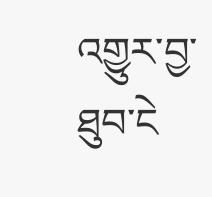འགྱུར་བྱ་ཐུབ་ངེ